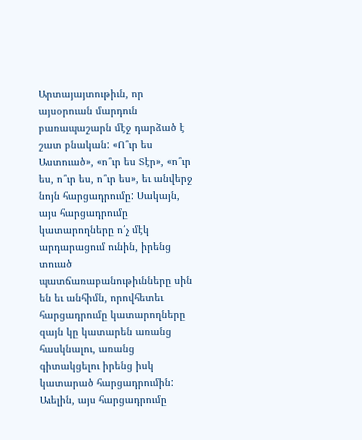Արտայայտութիւն, որ այսօրուան մարդուն բառապաշարն մէջ դարձած է շատ բնական: «Ո՞ւր ես Աստուած», «ո՞ւր ես Տէր», «ո՞ւր ես, ո՞ւր ես, ո՞ւր ես», եւ անվերջ նոյն հարցադրումը: Սակայն, այս հարցադրումը կատարողները ո՛չ մէկ արդարացում ունին, իրենց տուած պատճառաբանութիւնները սին են եւ անհիմն, որովհետեւ հարցադրումը կատարողները զայն կը կատարեն առանց հասկնալու, առանց գիտակցելու իրենց իսկ կատարած հարցադրումին: Աւելին, այս հարցադրումը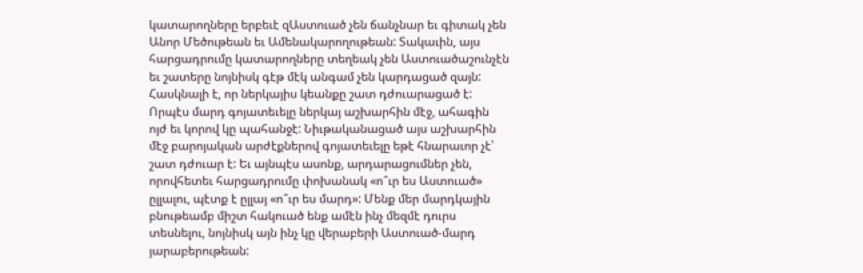կատարողները երբեւէ զԱստուած չեն ճանչնար եւ գիտակ չեն Անոր Մեծութեան եւ Ամենակարողութեան: Տակաւին, այս հարցադրումը կատարողները տեղեակ չեն Աստուածաշունչէն եւ շատերը նոյնիսկ գէթ մէկ անգամ չեն կարդացած զայն:
Հասկնալի է, որ ներկայիս կեանքը շատ դժուարացած է: Որպէս մարդ գոյատեւելը ներկայ աշխարհին մէջ, ահագին ոյժ եւ կորով կը պահանջէ: Նիւթականացած այս աշխարհին մէջ բարոյական արժէքներով գոյատեւելը եթէ հնարաւոր չէ՝ շատ դժուար է: Եւ այնպէս ասոնք, արդարացումներ չեն, որովհետեւ հարցադրումը փոխանակ «ո՞ւր ես Աստուած» ըլլալու, պէտք է ըլլայ «ո՞ւր ես մարդ»: Մենք մեր մարդկային բնութեամբ միշտ հակուած ենք ամէն ինչ մեզմէ դուրս տեսնելու, նոյնիսկ այն ինչ կը վերաբերի Աստուած-մարդ յարաբերութեան: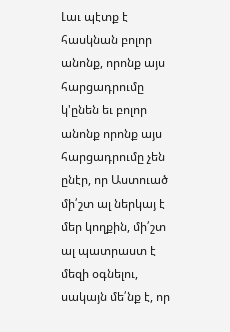Լաւ պէտք է հասկնան բոլոր անոնք, որոնք այս հարցադրումը կ'ընեն եւ բոլոր անոնք որոնք այս հարցադրումը չեն ընէր, որ Աստուած մի՛շտ ալ ներկայ է մեր կողքին, մի՛շտ ալ պատրաստ է մեզի օգնելու, սակայն մե՛նք է, որ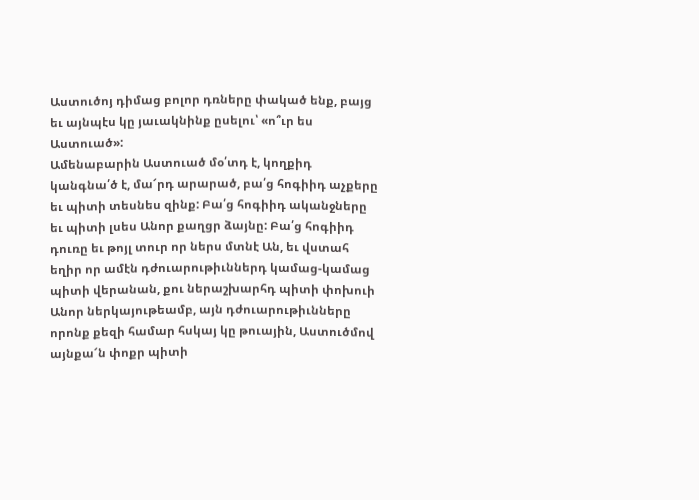Աստուծոյ դիմաց բոլոր դռները փակած ենք, բայց եւ այնպէս կը յաւակնինք ըսելու՝ «ո՞ւր ես Աստուած»:
Ամենաբարին Աստուած մօ՛տդ է, կողքիդ կանգնա՛ծ է, մա՜րդ արարած, բա՛ց հոգիիդ աչքերը եւ պիտի տեսնես զինք: Բա՛ց հոգիիդ ականջները եւ պիտի լսես Անոր քաղցր ձայնը: Բա՛ց հոգիիդ դուռը եւ թոյլ տուր որ ներս մտնէ Ան, եւ վստահ եղիր որ ամէն դժուարութիւններդ կամաց-կամաց պիտի վերանան, քու ներաշխարհդ պիտի փոխուի Անոր ներկայութեամբ, այն դժուարութիւնները որոնք քեզի համար հսկայ կը թուային, Աստուծմով այնքա՜ն փոքր պիտի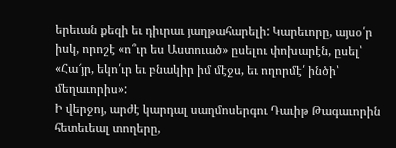երեւան քեզի եւ դիւրաւ յաղթահարելի: Կարեւորը, այսօ՛ր իսկ, որոշէ «ո՞ւր ես Աստուած» ըսելու փոխարէն, ըսել՝ «Հա՜յր, եկո՛ւր եւ բնակիր իմ մէջս, եւ ողորմէ՛ ինծի՝ մեղաւորիս»:
Ի վերջոյ, արժէ կարդալ սաղմոսերգու Դաւիթ Թագաւորին հետեւեալ տողերը,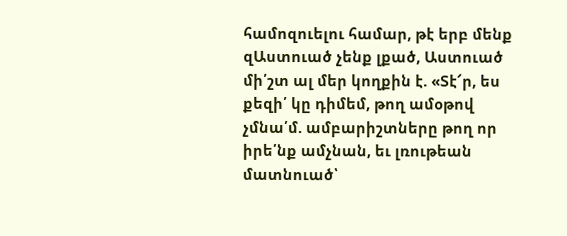համոզուելու համար, թէ երբ մենք զԱստուած չենք լքած, Աստուած մի՛շտ ալ մեր կողքին է. «Տէ՜ր, ես քեզի՛ կը դիմեմ, թող ամօթով չմնա՛մ. ամբարիշտները թող որ իրե՛նք ամչնան, եւ լռութեան մատնուած՝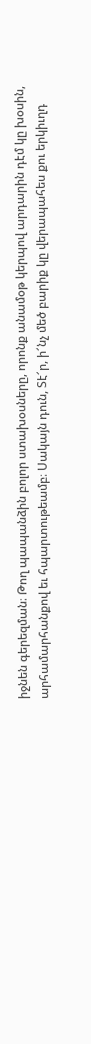իջնեն գերեզման։ Թող պապանձին բոլոր ստախօսները, որոնք անամօթ կերպով արդարին դէմ կը խօսին, արհամարհանքով եւ հպարտութեամբ։ Սակայն դուն, Տէ՜ր, ի՜նչ մեծ բարիք կը վերապահես քու երկիւղդ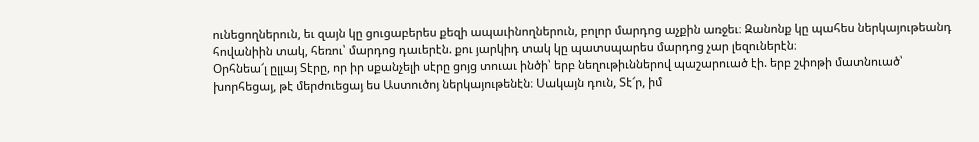ունեցողներուն, եւ զայն կը ցուցաբերես քեզի ապաւինողներուն, բոլոր մարդոց աչքին առջեւ։ Զանոնք կը պահես ներկայութեանդ հովանիին տակ, հեռու՝ մարդոց դաւերէն. քու յարկիդ տակ կը պատսպարես մարդոց չար լեզուներէն։
Օրհնեա՜լ ըլլայ Տէրը, որ իր սքանչելի սէրը ցոյց տուաւ ինծի՝ երբ նեղութիւններով պաշարուած էի. երբ շփոթի մատնուած՝ խորհեցայ, թէ մերժուեցայ ես Աստուծոյ ներկայութենէն։ Սակայն դուն, Տէ՜ր, իմ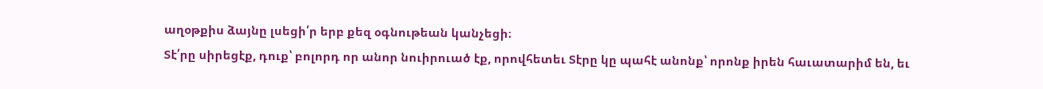աղօթքիս ձայնը լսեցի՛ր երբ քեզ օգնութեան կանչեցի։
Տէ՛րը սիրեցէք, դուք՝ բոլորդ որ անոր նուիրուած էք, որովհետեւ Տէրը կը պահէ անոնք՝ որոնք իրեն հաւատարիմ են, եւ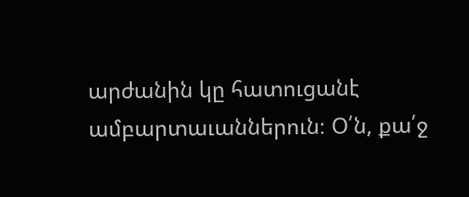արժանին կը հատուցանէ ամբարտաւաններուն։ Օ՛ն, քա՛ջ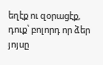եղէք ու զօրացէք, դուք՝ բոլորդ որ ձեր յոյսը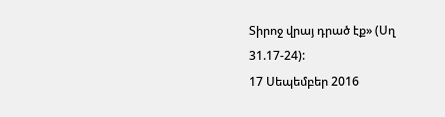Տիրոջ վրայ դրած էք» (Սղ 31.17-24):
17 Սեպեմբեր 2016